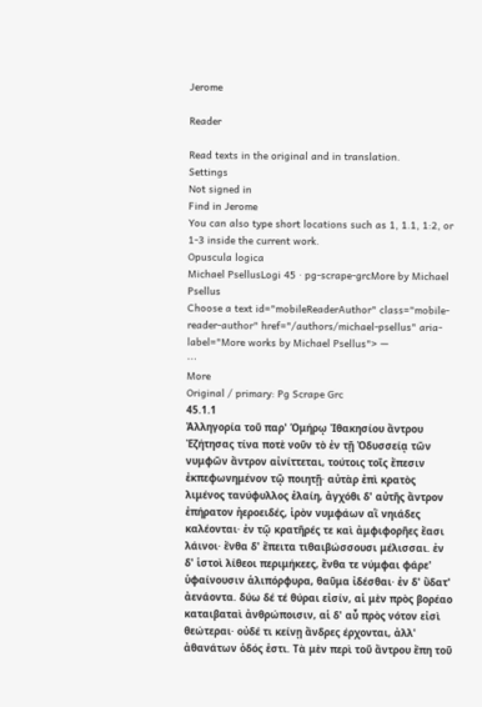Jerome

Reader

Read texts in the original and in translation.
Settings
Not signed in
Find in Jerome
You can also type short locations such as 1, 1.1, 1:2, or 1-3 inside the current work.
Opuscula logica
Michael PsellusLogi 45 · pg-scrape-grcMore by Michael Psellus
Choose a text id="mobileReaderAuthor" class="mobile-reader-author" href="/authors/michael-psellus" aria-label="More works by Michael Psellus"> —
⋯
More
Original / primary: Pg Scrape Grc
45.1.1
Ἀλληγορία τοῦ παρ' Ὁμήρῳ Ἰθακησίου ἄντρου Ἐζήτησας τίνα ποτὲ νοῦν τὸ ἐν τῇ Ὀδυσσείᾳ τῶν νυμφῶν ἄντρον αἰνίττεται, τούτοις τοῖς ἔπεσιν ἐκπεφωνημένον τῷ ποιητῇ· αὐτὰρ ἐπὶ κρατὸς λιμένος τανύφυλλος ἐλαίη, ἀγχόθι δ' αὐτῆς ἄντρον ἐπήρατον ἠεροειδές, ἱρὸν νυμφάων αἳ νηιάδες καλέονται· ἐν τῷ κρατῆρές τε καὶ ἀμφιφορῆες ἔασι λάινοι· ἔνθα δ' ἔπειτα τιθαιβώσσουσι μέλισσαι. ἐν δ' ἱστοὶ λίθεοι περιμήκεες, ἔνθα τε νύμφαι φάρε' ὑφαίνουσιν ἁλιπόρφυρα, θαῦμα ἰδέσθαι· ἐν δ' ὕδατ' ἀενάοντα. δύω δέ τέ θύραι εἰσίν, αἱ μὲν πρὸς βορέαο καταιβαταὶ ἀνθρώποισιν, αἱ δ' αὖ πρὸς νότον εἰσὶ θεώτεραι· οὐδέ τι κείνῃ ἄνδρες έρχονται, ἀλλ' ἀθανάτων ὁδός ἐστι. Τὰ μὲν περὶ τοῦ ἄντρου ἔπη τοῦ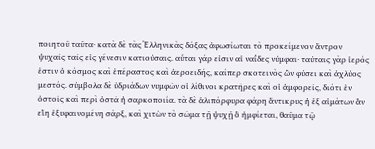ποιητοῦ ταῦτα· κατὰ δὲ τὰς Ἑλληνικὰς δόξας ἀφωσίωται τὸ προκείμενον ἄντρον ψυχαῖς ταῖς εἰς γένεσιν κατιούσαις. αὗται γάρ εἰσιν αἱ ναΐδες νύμφαι· ταύταις γὰρ ἱερός ἐστιν ὁ κόσμος καὶ ἐπέραστος καὶ ἀεροειδής, καίπερ σκοτεινὸς ὢν φύσει καὶ ἀχλύος μεστός. σύμβολα δὲ ὑδριάδων νυμφῶν οἱ λίθινοι κρατῆρες καὶ οἱ ἀμφορεῖς, διότι ἐν ὀστοῖς καὶ περὶ ὀστᾶ ἡ σαρκοποιία. τὰ δὲ ἁλιπόρφυρα φάρη ἄντικρυς ἡ ἐξ αἱμάτων ἂν εἴη ἐξυφαινομένη σάρξ, καὶ χιτὼν τὸ σῶμα τῇ ψυχῇ ὃ ἠμφίεται, θαῦμα τῷ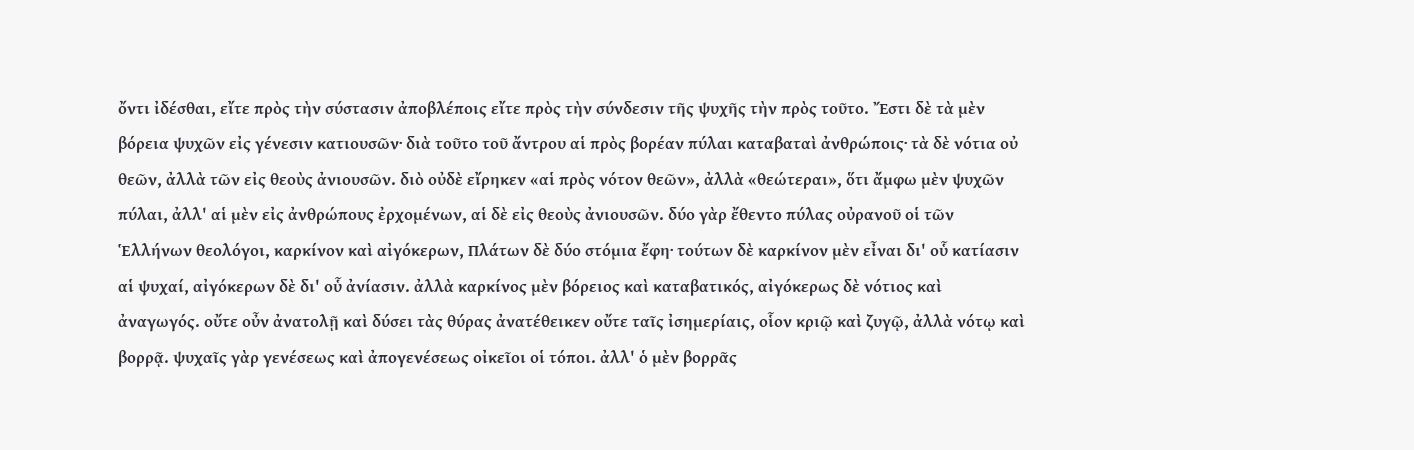ὄντι ἰδέσθαι, εἴτε πρὸς τὴν σύστασιν ἀποβλέποις εἴτε πρὸς τὴν σύνδεσιν τῆς ψυχῆς τὴν πρὸς τοῦτο. Ἔστι δὲ τὰ μὲν βόρεια ψυχῶν εἰς γένεσιν κατιουσῶν· διὰ τοῦτο τοῦ ἄντρου αἱ πρὸς βορέαν πύλαι καταβαταὶ ἀνθρώποις· τὰ δὲ νότια οὐ θεῶν, ἀλλὰ τῶν εἰς θεοὺς ἀνιουσῶν. διὸ οὐδὲ εἴρηκεν «αἱ πρὸς νότον θεῶν», ἀλλὰ «θεώτεραι», ὅτι ἄμφω μὲν ψυχῶν πύλαι, ἀλλ' αἱ μὲν εἰς ἀνθρώπους ἐρχομένων, αἱ δὲ εἰς θεοὺς ἀνιουσῶν. δύο γὰρ ἔθεντο πύλας οὐρανοῦ οἱ τῶν Ἑλλήνων θεολόγοι, καρκίνον καὶ αἰγόκερων, Πλάτων δὲ δύο στόμια ἔφη· τούτων δὲ καρκίνον μὲν εἶναι δι' οὗ κατίασιν αἱ ψυχαί, αἰγόκερων δὲ δι' οὗ ἀνίασιν. ἀλλὰ καρκίνος μὲν βόρειος καὶ καταβατικός, αἰγόκερως δὲ νότιος καὶ ἀναγωγός. οὔτε οὖν ἀνατολῇ καὶ δύσει τὰς θύρας ἀνατέθεικεν οὔτε ταῖς ἰσημερίαις, οἷον κριῷ καὶ ζυγῷ, ἀλλὰ νότῳ καὶ βορρᾷ. ψυχαῖς γὰρ γενέσεως καὶ ἀπογενέσεως οἰκεῖοι οἱ τόποι. ἀλλ' ὁ μὲν βορρᾶς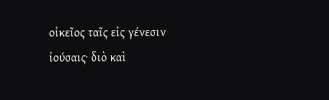οἰκεῖος ταῖς εἰς γένεσιν ἰούσαις· διὸ καὶ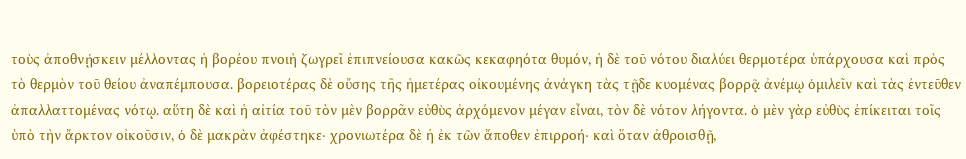τοὺς ἀποθνῄσκειν μέλλοντας ἡ βορέου πνοιὴ ζωγρεῖ ἐπιπνείουσα κακῶς κεκαφηότα θυμόν, ἡ δὲ τοῦ νότου διαλύει θερμοτέρα ὑπάρχουσα καὶ πρὸς τὸ θερμὸν τοῦ θείου ἀναπέμπουσα. βορειοτέρας δὲ οὔσης τῆς ἡμετέρας οἰκουμένης ἀνάγκη τὰς τῇδε κυομένας βορρᾷ ἀνέμῳ ὁμιλεῖν καὶ τὰς ἐντεῦθεν ἀπαλλαττομένας νότῳ. αὕτη δὲ καὶ ἡ αἰτία τοῦ τὸν μὲν βορρᾶν εὐθὺς ἀρχόμενον μέγαν εἶναι, τὸν δὲ νότον λήγοντα. ὁ μὲν γὰρ εὐθὺς ἐπίκειται τοῖς ὑπὸ τὴν ἄρκτον οἰκοῦσιν, ὁ δὲ μακρὰν ἀφέστηκε· χρονιωτέρα δὲ ἡ ἐκ τῶν ἄποθεν ἐπιρροή· καὶ ὅταν ἀθροισθῇ,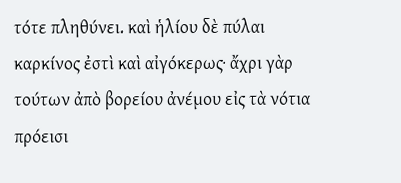τότε πληθύνει. καὶ ἡλίου δὲ πύλαι καρκίνος ἐστὶ καὶ αἰγόκερως· ἄχρι γὰρ τούτων ἀπὸ βορείου ἀνέμου εἰς τὰ νότια πρόεισι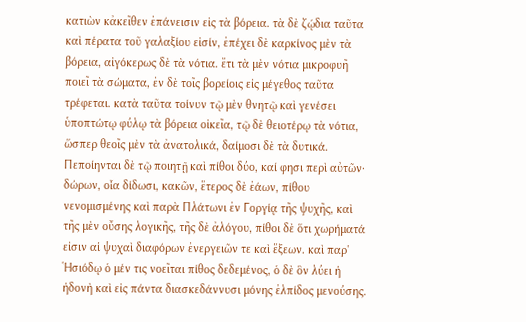κατιὼν κἀκεῖθεν ἐπάνεισιν εἰς τὰ βόρεια. τὰ δὲ ζῴδια ταῦτα καὶ πέρατα τοῦ γαλαξίου εἰσίν, ἐπέχει δὲ καρκίνος μὲν τὰ βόρεια, αἰγόκερως δὲ τὰ νότια. ἔτι τὰ μὲν νότια μικροφυῆ ποιεῖ τὰ σώματα, ἐν δὲ τοῖς βορείοις εἰς μέγεθος ταῦτα τρέφεται. κατὰ ταῦτα τοίνυν τῷ μὲν θνητῷ καὶ γενέσει ὑποπτώτῳ φύλῳ τὰ βόρεια οἰκεῖα, τῷ δὲ θειοτέρῳ τὰ νότια, ὥσπερ θεοῖς μὲν τὰ ἀνατολικά, δαίμοσι δὲ τὰ δυτικά. Πεποίηνται δὲ τῷ ποιητῇ καὶ πίθοι δύο, καί φησι περὶ αὐτῶν· δώρων, οἷα δίδωσι, κακῶν, ἕτερος δὲ ἐάων, πίθου νενομισμένης καὶ παρὰ Πλάτωνι ἐν Γοργίᾳ τῆς ψυχῆς, καὶ τῆς μὲν οὔσης λογικῆς, τῆς δὲ ἀλόγου, πίθοι δὲ ὅτι χωρήματά εἰσιν αἱ ψυχαὶ διαφόρων ἐνεργειῶν τε καὶ ἕξεων. καὶ παρ' Ἡσιόδῳ ὁ μέν τις νοεῖται πίθος δεδεμένος, ὁ δὲ ὃν λύει ἡ ἡδονὴ καὶ εἰς πάντα διασκεδάννυσι μόνης ἐλπίδος μενούσης.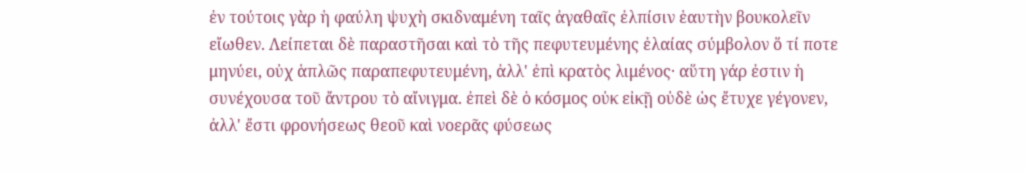ἐν τούτοις γὰρ ἡ φαύλη ψυχὴ σκιδναμένη ταῖς ἀγαθαῖς ἐλπίσιν ἑαυτὴν βουκολεῖν εἴωθεν. Λείπεται δὲ παραστῆσαι καὶ τὸ τῆς πεφυτευμένης ἐλαίας σύμβολον ὅ τί ποτε μηνύει, οὐχ ἁπλῶς παραπεφυτευμένη, ἀλλ' ἐπὶ κρατὸς λιμένος· αὕτη γάρ ἐστιν ἡ συνέχουσα τοῦ ἄντρου τὸ αἴνιγμα. ἐπεὶ δὲ ὁ κόσμος οὐκ εἰκῇ οὐδὲ ὡς ἔτυχε γέγονεν, ἀλλ' ἔστι φρονήσεως θεοῦ καὶ νοερᾶς φύσεως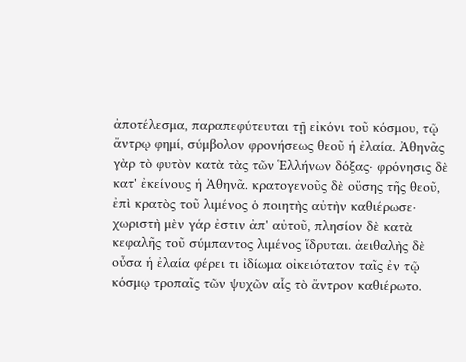ἀποτέλεσμα, παραπεφύτευται τῇ εἰκόνι τοῦ κόσμου, τῷ ἄντρῳ φημί, σύμβολον φρονήσεως θεοῦ ἡ ἐλαία. Ἀθηνᾶς γὰρ τὸ φυτὸν κατὰ τὰς τῶν Ἑλλήνων δόξας· φρόνησις δὲ κατ' ἐκείνους ἡ Ἀθηνᾶ. κρατογενοῦς δὲ οὔσης τῆς θεοῦ, ἐπὶ κρατὸς τοῦ λιμένος ὁ ποιητὴς αὐτὴν καθιέρωσε· χωριστὴ μὲν γάρ ἐστιν ἀπ' αὐτοῦ, πλησίον δὲ κατὰ κεφαλῆς τοῦ σύμπαντος λιμένος ἵδρυται. ἀειθαλὴς δὲ οὖσα ἡ ἐλαία φέρει τι ἰδίωμα οἰκειότατον ταῖς ἐν τῷ κόσμῳ τροπαῖς τῶν ψυχῶν αἷς τὸ ἄντρον καθιέρωτο.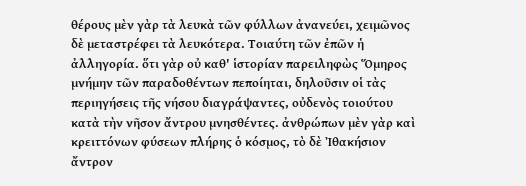θέρους μὲν γὰρ τὰ λευκὰ τῶν φύλλων ἀνανεύει, χειμῶνος δὲ μεταστρέφει τὰ λευκότερα. Τοιαύτη τῶν ἐπῶν ἡ ἀλληγορία. ὅτι γὰρ οὐ καθ' ἱστορίαν παρειληφὼς Ὅμηρος μνήμην τῶν παραδοθέντων πεποίηται, δηλοῦσιν οἱ τὰς περιηγήσεις τῆς νήσου διαγράψαντες, οὐδενὸς τοιούτου κατὰ τὴν νῆσον ἄντρου μνησθέντες. ἀνθρώπων μὲν γὰρ καὶ κρειττόνων φύσεων πλήρης ὁ κόσμος, τὸ δὲ Ἰθακήσιον ἄντρον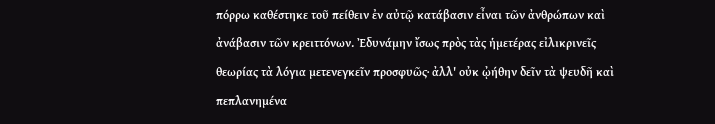πόρρω καθέστηκε τοῦ πείθειν ἐν αὐτῷ κατάβασιν εἶναι τῶν ἀνθρώπων καὶ ἀνάβασιν τῶν κρειττόνων. Ἐδυνάμην ἴσως πρὸς τὰς ἡμετέρας εἰλικρινεῖς θεωρίας τὰ λόγια μετενεγκεῖν προσφυῶς· ἀλλ' οὐκ ᾠήθην δεῖν τὰ ψευδῆ καὶ πεπλανημένα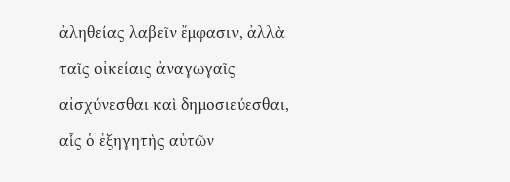ἀληθείας λαβεῖν ἔμφασιν, ἀλλὰ ταῖς οἰκείαις ἀναγωγαῖς αἰσχύνεσθαι καὶ δημοσιεύεσθαι, αἷς ὁ ἐξηγητὴς αὐτῶν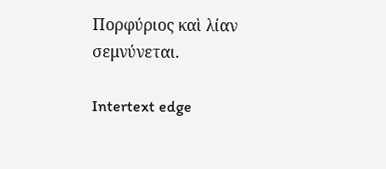Πορφύριος καὶ λίαν σεμνύνεται.

Intertext edge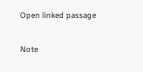Open linked passage

Note